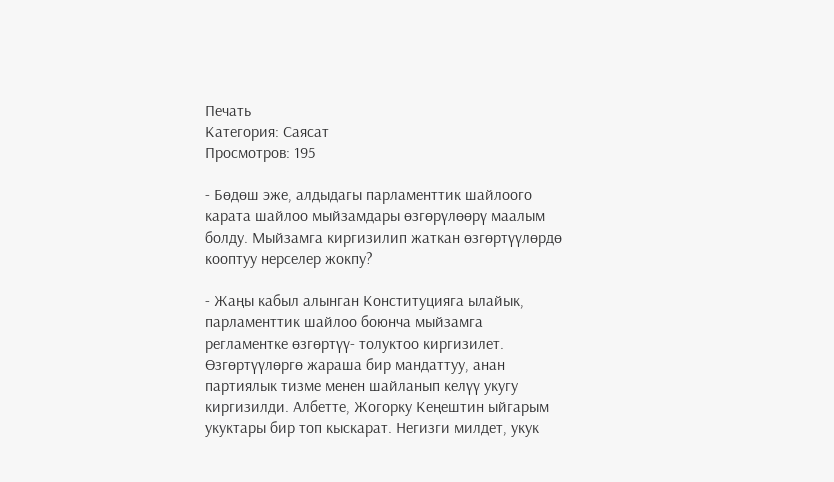Печать
Категория: Саясат
Просмотров: 195

- Бөдөш эже, алдыдагы парламенттик шайлоого карата шайлоо мыйзамдары өзгөрүлөөрү маалым болду. Мыйзамга киргизилип жаткан өзгөртүүлөрдө кооптуу нерселер жокпу?

- Жаңы кабыл алынган Конституцияга ылайык, парламенттик шайлоо боюнча мыйзамга регламентке өзгөртүү- толуктоо киргизилет. Өзгөртүүлөргө жараша бир мандаттуу, анан партиялык тизме менен шайланып келүү укугу киргизилди. Албетте, Жогорку Кеңештин ыйгарым укуктары бир топ кыскарат. Негизги милдет, укук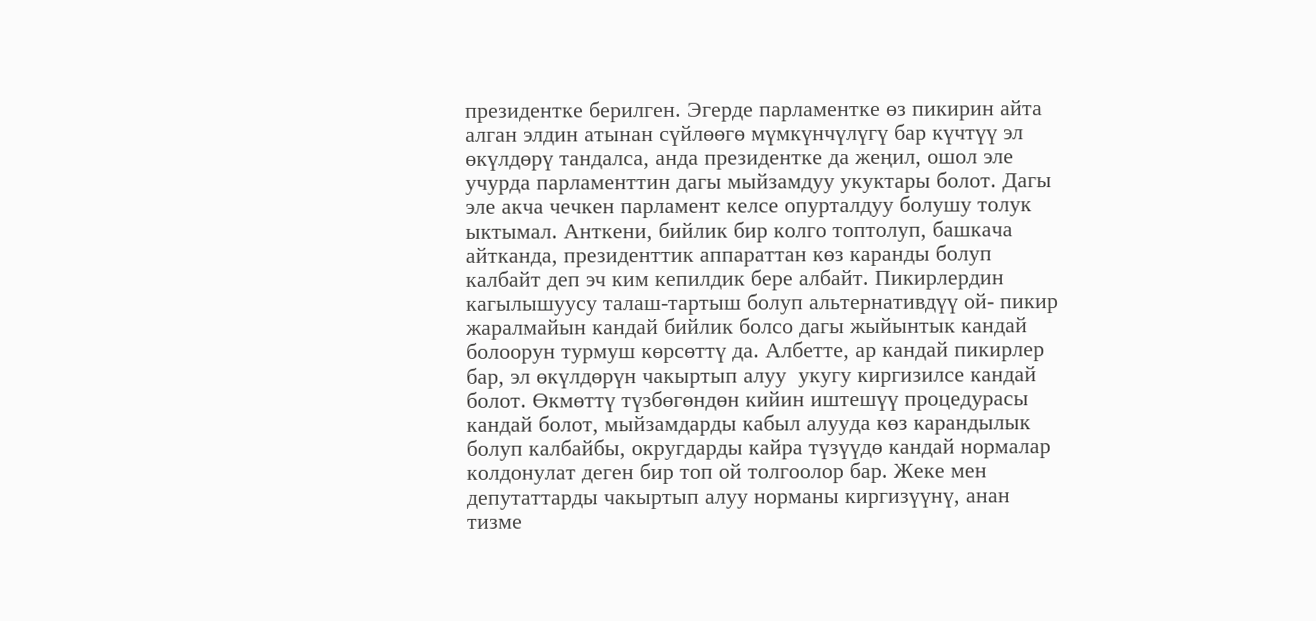президентке берилген. Эгерде парламентке өз пикирин айта алган элдин атынан сүйлөөгө мүмкүнчүлүгү бар күчтүү эл өкүлдөрү тандалса, анда президентке да жеңил, ошол эле учурда парламенттин дагы мыйзамдуу укуктары болот. Дагы эле акча чечкен парламент келсе опурталдуу болушу толук ыктымал. Анткени, бийлик бир колго топтолуп, башкача айтканда, президенттик аппараттан көз каранды болуп калбайт деп эч ким кепилдик бере албайт. Пикирлердин кагылышуусу талаш-тартыш болуп альтернативдүү ой- пикир жаралмайын кандай бийлик болсо дагы жыйынтык кандай болоорун турмуш көрсөттү да. Албетте, ар кандай пикирлер бар, эл өкүлдөрүн чакыртып алуу  укугу киргизилсе кандай болот. Өкмөттү түзбөгөндөн кийин иштешүү процедурасы кандай болот, мыйзамдарды кабыл алууда көз карандылык болуп калбайбы, округдарды кайра түзүүдө кандай нормалар колдонулат деген бир топ ой толгоолор бар. Жеке мен депутаттарды чакыртып алуу норманы киргизүүнү, анан тизме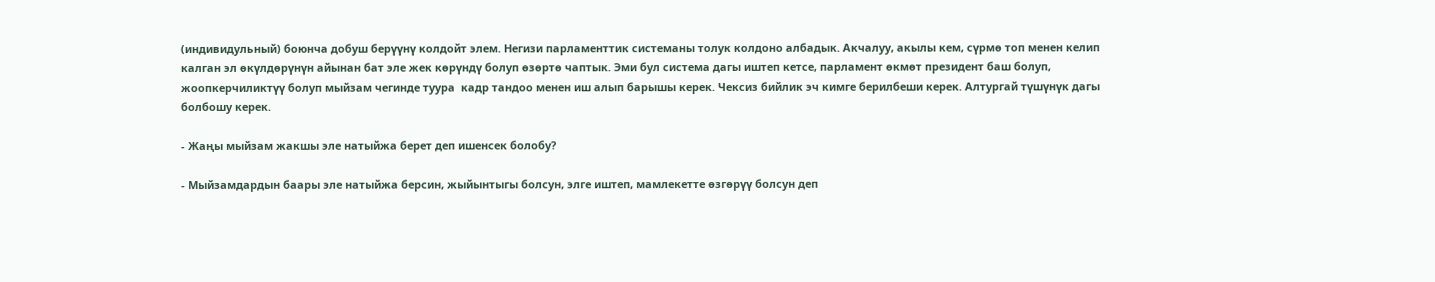(индивидульный) боюнча добуш берүүнү колдойт элем. Негизи парламенттик системаны толук колдоно албадык. Акчалуу, акылы кем, сүрмө топ менен келип калган эл өкүлдөрүнүн айынан бат эле жек көрүндү болуп өзөртө чаптык. Эми бул система дагы иштеп кетсе, парламент өкмөт президент баш болуп, жоопкерчиликтүү болуп мыйзам чегинде туура  кадр тандоо менен иш алып барышы керек. Чексиз бийлик эч кимге берилбеши керек. Алтургай түшүнүк дагы болбошу керек.

- Жаңы мыйзам жакшы эле натыйжа берет деп ишенсек болобу?

- Мыйзамдардын баары эле натыйжа берсин, жыйынтыгы болсун, элге иштеп, мамлекетте өзгөрүү болсун деп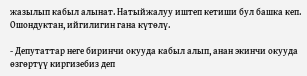жазылып кабыл алынат. Натыйжалуу иштеп кетиши бул башка кеп. Ошондуктан, ийгилигин гана күтөлү.

- Депутаттар неге биринчи окууда кабыл алып, анан экинчи окууда өзгөртүү киргизебиз деп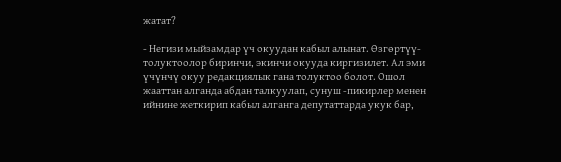жатат?

- Негизи мыйзамдар үч окуудан кабыл алынат. Өзгөртүү-толуктоолор биринчи, экинчи окууда киргизилет. Ал эми үчүнчү окуу редакциялык гана толуктоо болот. Ошол жааттан алганда абдан талкуулап, сунуш -пикирлер менен ийнине жеткирип кабыл алганга депутаттарда укук бар,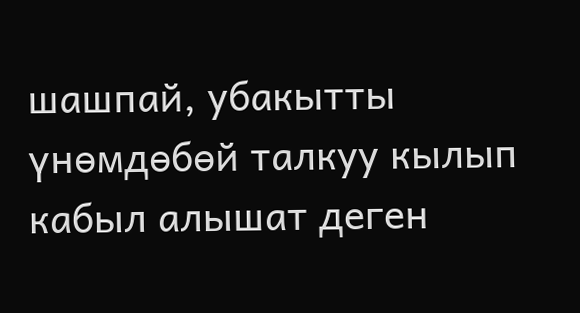шашпай, убакытты үнөмдөбөй талкуу кылып кабыл алышат деген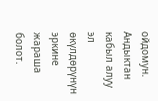ойдомун. Андыктан кабыл алуу эл өкүлдөрүнүн эркине жараша болот.